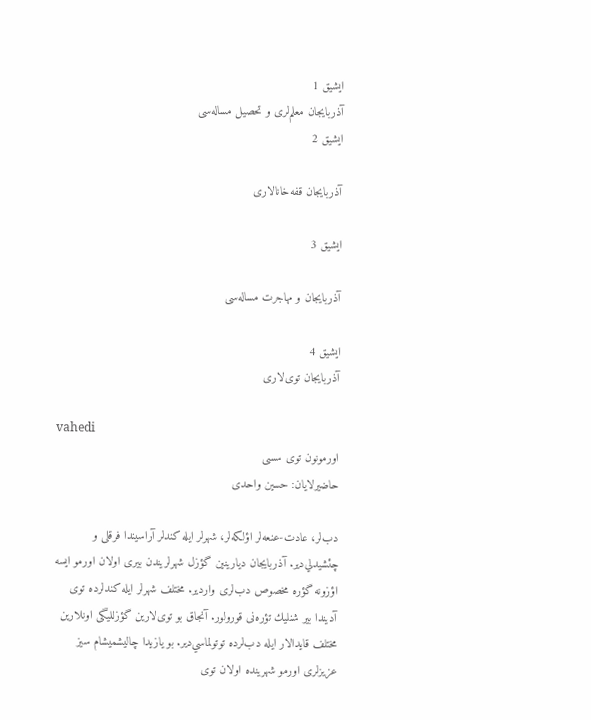ایشیق 1
آذربایجان معلم‌لری و تحصیل مساله‌سی
ایشیق 2

آذربایجان قفه‌خانالاری

ایشیق 3

آذربایجان و مهاجرت مساله‌سی

ایشیق 4
آذربایجان توی‌لاری

vahedi
اورمونون توی سسی
حاضیرلایان: حسین واحدی

دب‌لر، عادت-عنعه‌لر اؤلكه‌لر، شهرلر ايله كندلر آراسيندا فرقلی و چئشيدلي‌دير. آذربايجان ديارينين گؤزل شهرلريندن بيری اولان اورمو ايسه اؤزونه گؤره مخصوص دب‌لری واردير. مختلف شهرلر ايله كندلرده توی آديندا بير شنليك تؤره‌نی قورولور. آنجاق بو توی‌لارين گؤزلليگی اونلارين مختلف قايدالار ايله دب‌لرده توتولماسي‌دير. بو يازیدا چاليشميشام سيز عزيزلری اورمو شهرينده اولان توی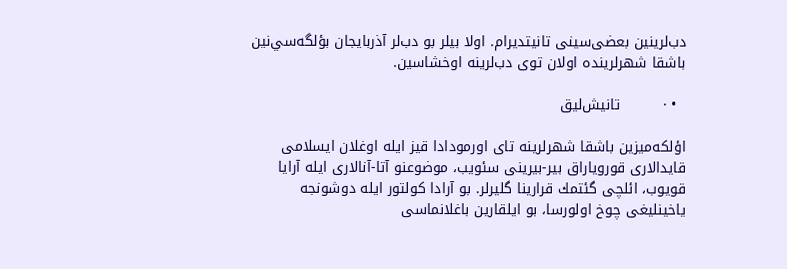دب‌لرينين بعضی‌سينی تانيتديرام. اولا بيلر بو دب‌لر آذربايجان بؤلگه‌سي‌نين باشقا شهرلرينده اولان توی دب‌لرينه اوخشاسین.

  • ·         تانيش‌ليق

اؤلكه‌ميزين باشقا شهرلرينه تای اورمودادا قيز ايله اوغلان ايسلامی قايدالاری قوروياراق بير-بيرینی سئويب، موضوعنو آتا-آنالاری ايله آرايا قويوب، ائلچی گئتمك قرارينا گليرلر. بو آرادا كولتور ايله دوشونجه ياخينليغی چوخ اولورسا، بو ايلقارين باغلانماسی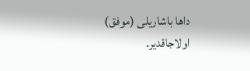داها باشاريلی (موفق) اولاجاقدير.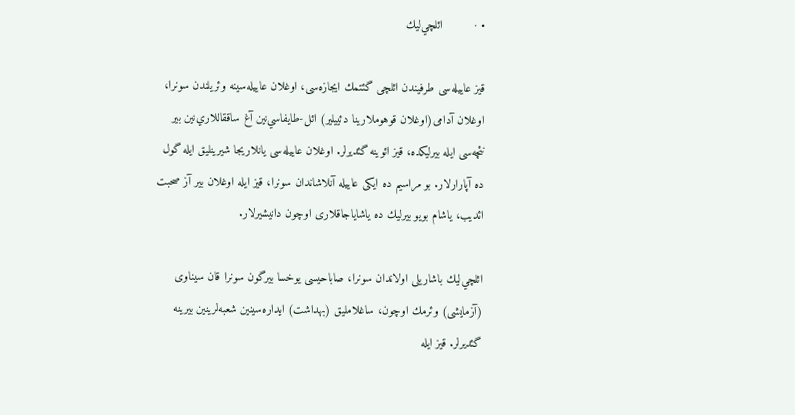• ·         ائلچي‌ليك

قيز عاييله‌سی طرفيندن ائلچی گئتمك ايجازه‌سی، اوغلان عاييله‌سينه وئريلندن سونرا، اوغلان آدامی(اوغلان قوهوملارينا دئييلير) ائل-طايفاسي‌نين آغ ساققاللاري‌نين بير نئچه‌سی ايله بيرليكده، قيز ائوينه گئديرلر. اوغلان عاييله‌سی يانلاريجا شيرينليق ايله گول ده آپارارلار. بو مراسيم ده ايكی عاييله آنلاشاندان سونرا، قيز ايله اوغلان بير آز صحبت ائديب، ياشام بويو بيرليك ده ياشاياجاقلاری اوچون دانيشيرلار.

ائلچي‌ليك باشاريلی اولاندان سونرا، صاباحيسی يوخسا بيرگون سونرا قان سيناوی (آزمايشی) وئرمك اوچون، ساغلامليق (بهداشت) ايداره‌سينين شعبه‌لرينين بيرينه گئديرلر. قيز ايله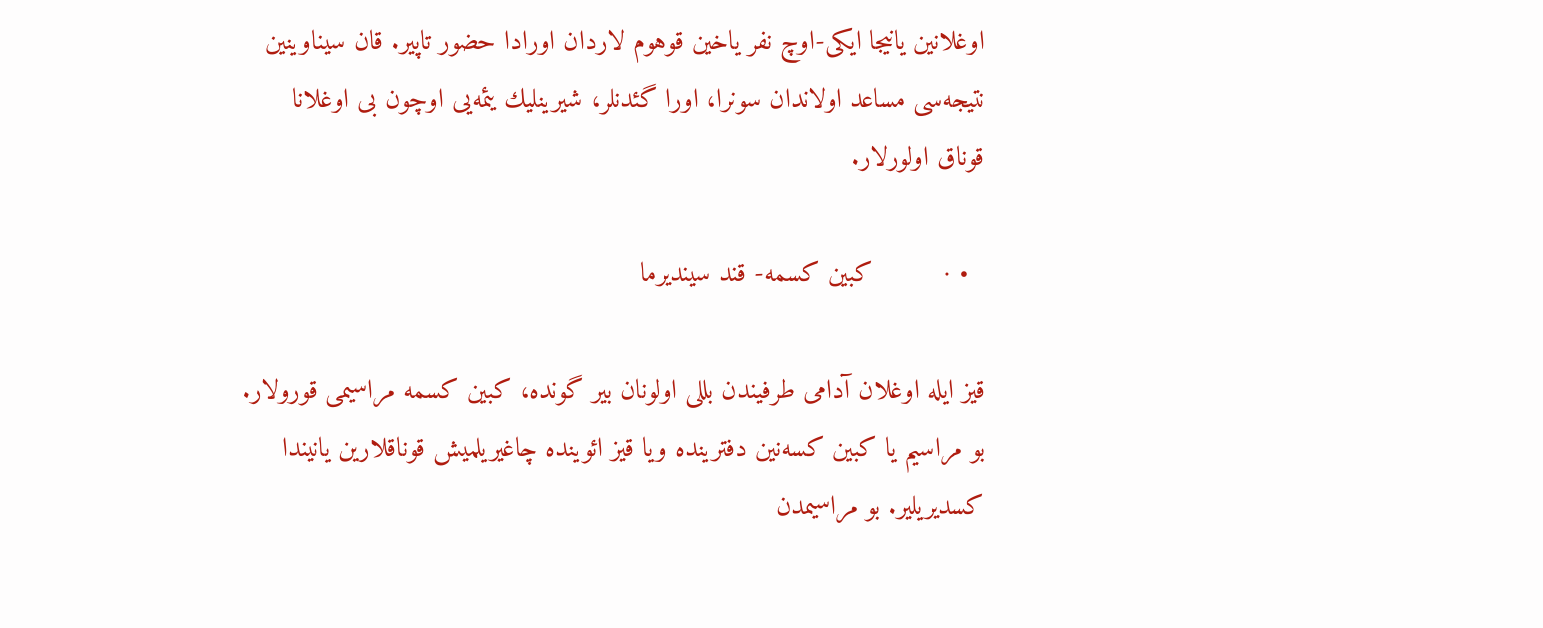اوغلانين يانيجا ايكی-اوچ نفر ياخين قوهوم لاردان اورادا حضور تاپير. قان سيناوينين نتيجه‌سی مساعد اولاندان سونرا، اورا گئدنلر، شيرينليك يئمه‌يی اوچون بی اوغلانا قوناق اولورلار.

  • ·         كبين كسمه- قند سينديرما

قيز ايله اوغلان آدامی طرفيندن بللی اولونان بير گونده، كبين كسمه مراسيمی قورولار. بو مراسيم يا كبين كسه‌نين دفترينده ويا قيز ائوينده چاغيريلميش قوناقلارين يانيندا كسديريلير. بو مراسيمدن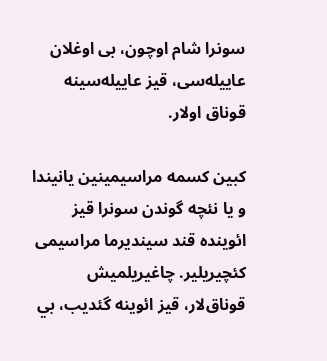سونرا شام اوچون، بی اوغلان عاييله‌سی، قيز عاييله‌سينه قوناق اولار.

كبين كسمه مراسيمينين يانيندا و يا نئچه گوندن سونرا قيز ائوينده قند سينديرما مراسيمی كئچيريلير. چاغيريلميش قوناق‌لار، قيز ائوينه گئديب، بي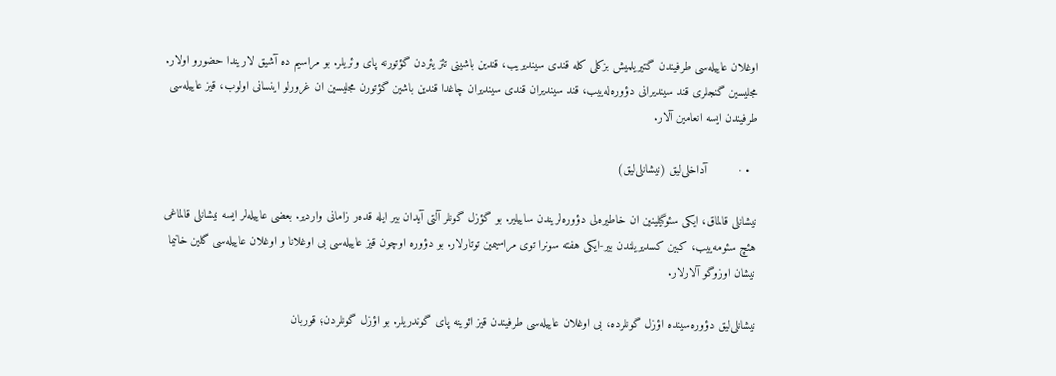اوغلان عاييله‌سی طرفيندن گتيريلميش بزكلی كله قندی سينديريب، قندين باشينی تئز يئردن گؤتورنه پای وئريلر. بو مراسيم ده آشيق لاريندا حضورو اولار. مجليسين گنجلری قند سينديرانی دؤوره‌له‌ييب، قند سينديران قندی سينديران چاغدا قندين باشين گؤتورن مجليسين ان غرورلو اينسانی اولوب، قيز عاييله‌سی طرفيندن ايسه انعامين آلار.

  • ·         آداخلی‌ليق (نيشانلی‌ليق)

نيشانلی قالماق، ايكی سئوگيلينين ان خاطيره‌لی دؤوره‌لريندن ساييلير. بو گؤزل گونلر آلتی آيدان بير ايله قده‌ر زامانی واردير. بعضی عاييله‌لر ايسه نيشانلی قالماغی هئچ سئومه‌ييب، كبين كسديريلندن بير-ايكی هفته سونرا توی مراسيمين توتارلار. بو دؤوره اوچون قيز عاييله‌سی بی اوغلانا و اوغلان عاييله‌سی گلين خانيما نيشان اوزوگو آلارلار.

نيشانلی‌ليق دؤوره‌سينده اؤزل گونلرده، بی اوغلان عاييله‌سی طرفيندن قيز ائوينه پای گوندريلر. بو اؤزل گونلردن؛ قوربان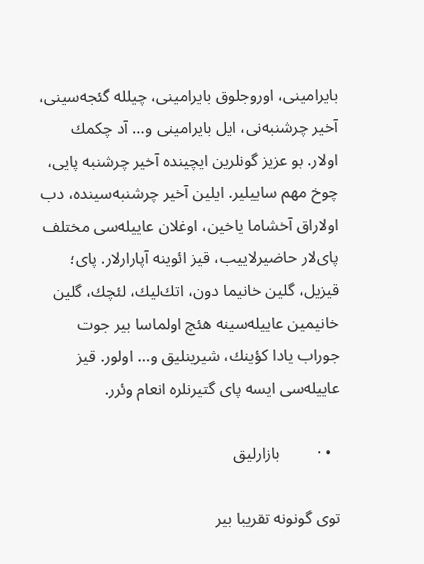بايرامینی، اوروجلوق بايرامینی، چيلله گئجه‌سینی، آخير چرشنبه‌نی، ايل بايرامینی و… آد چكمك اولار. بو عزيز گونلرين ايچينده آخير چرشنبه پايی، چوخ مهم ساييلير. ايلين آخير چرشنبه‌سينده، دب اولاراق آخشاما ياخين، اوغلان عاييله‌سی مختلف پای‌لار حاضيرلاييب، قيز ائوينه آپارارلار. پای؛ قيزيل، گلين خانيما دون، اتك‌ليك، لئچك، گلين خانيمين عاييله‌سينه هئچ اولماسا بير جوت جوراب يادا كؤينك، شيرينليق و… اولور. قيز عاييله‌سی ايسه پای گتيرنلره انعام وئرر.

  • ·         بازارليق

توی گونونه تقريبا بير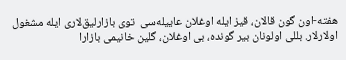هفته-اون گون قالان، قيز ايله اوغلان عاييله‌سی  توی بازارليق‌لاری ايله مشغول اولارلار. بللی اولونان بير گونده، بی اوغلان، گلين خانيمی بازارا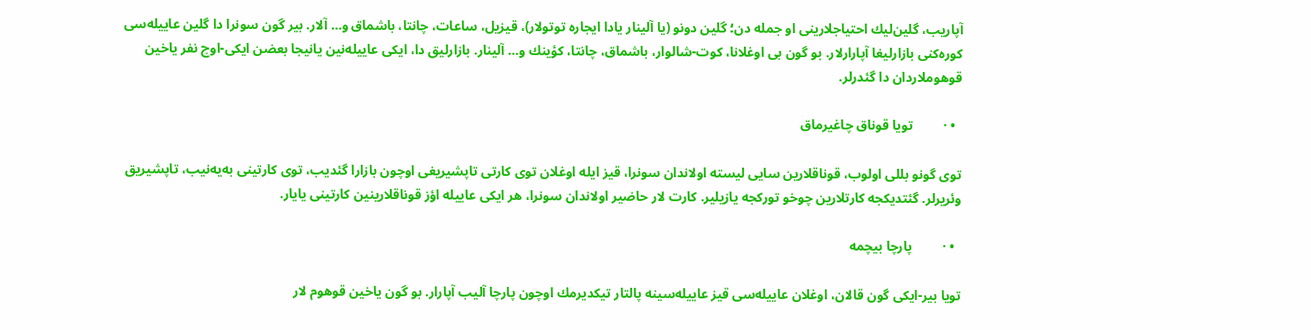آپاريب، گلين‌ليك احتياجلارينی او جمله دن؛ گلين دونو (يا آلينار يادا ايجاره توتولار)، قيزيل، ساعات، چانتا، باشماق و… آلار. بير گون سونرا دا گلين عاييله‌سی كوره‌كنی بازارليغا آپارارلار. بو گون بی اوغلانا، كوت-شالوار، باشماق، چانتا، كؤينك و… آلينار. بازارليق دا، ايكی عاييله‌نين يانيجا بعضن ايكی-اوچ نفر ياخين قوهوملاردان دا گئدرلر.

  • ·         تويا قوناق چاغيرماق

توی گونو بللی اولوب، قوناقلارين سايی ليسته اولاندان سونرا، قيز ايله اوغلان توی كارتی تاپشيريغی اوچون بازارا گئديب، توی كارتينی به‌يه‌نيب، تاپشيريق وئريرلر. گئتديكجه كارتلارين چوخو توركجه يازيلير. كارت لار حاضير اولاندان سونرا، هر ايكی عاييله اؤز قوناقلارينين كارتينی يايار.

  • ·         پارچا بيچمه

تويا بير-ايكی گون قالان، اوغلان عاييله‌سی قيز عاييله‌سينه پالتار تيكديرمك اوچون پارچا آليب آپارار. بو گون ياخين قوهوم لار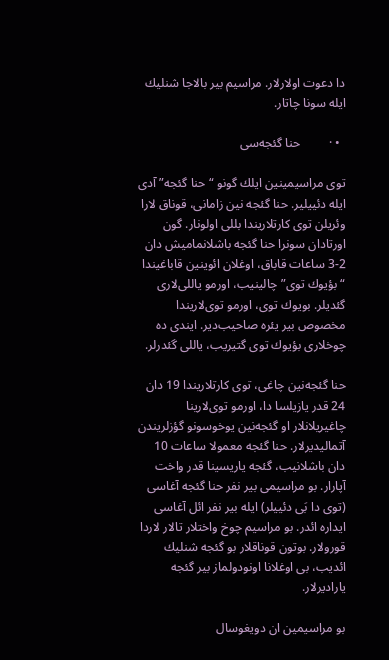دا دعوت اولارلار. مراسيم بير بالاجا شنليك ايله سونا چاتار.

  • ·         حنا گئجه‌سی

توی مراسيمينين ايلك گونو “حنا گئجه” آدی ايله دئييلير. حنا گئجه نين زامانی، قوناق لارا وئريلن توی كارتلاريندا بللی اولونار. گون اورتادان سونرا حنا گئجه باشلانماميش دان 2-3 ساعات قاباق، اوغلان ائوينين قاباغيندا “بؤيوك توی” چالينيب، اورمو ياللی‌لاری گئديلر. بويوك توی، اورمو توی‌لاريندا مخصوص بير يئره صاحيب‌دير. ايندی ده چوخلاری بؤيوك توی گتيريب، ياللی گئدرلر.

حنا گئجه‌نين چاغی، توی كارتلاريندا 19 دان 24 قدر يازيلسا دا، اورمو توی‌لارينا چاغيريلانلار او گئجه‌نين يوخوسونو گؤزلريندن آتماليديرلار. حنا گئجه معمولا ساعات 10 دان باشلانيب، گئجه ياريسينا قدر واخت آپارار. بو مراسيمی بير نفر حنا گئجه آغاسی (توی دا بَی دئييلر) ايله بير نفر ائل آغاسی ايداره ائدر. بو مراسيم چوخ واختلار تالار لاردا قورولار. بوتون قوناقلار بو گئجه شنليك ائديب، بی اوغلانا اونودولماز بير گئجه ياراديرلار.

بو مراسيمين ان دويغوسال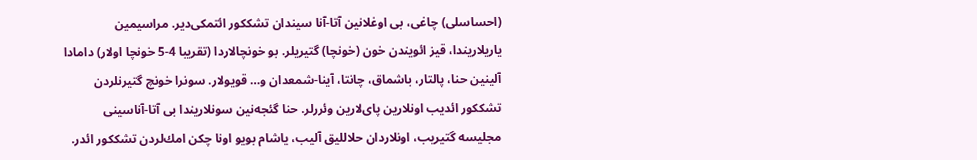(احساسلی) چاغی، بی اوغلانين آتا-آنا سيندان تشككور ائتمكی‌دير. مراسيمين ياريلاريندا، قيز ائويندن خون (خونچا) گتيريلر. بو خونچالاردا (تقريبا 4-5 خونچا اولار) دامادا آلينين حنا، پالتار، باشماق، چانتا، آينا-شمعدان و… قويولار. سونرا خونچ گتيرنلردن تشككور ائديب اونلارين پای‌لارين وئررلر. حنا گئجه‌نين سونلاريندا بی آتا-آناسينی مجليسه گتيريب، اونلاردان حلالليق آليب، ياشام بويو اونا چكن امك‌لردن تشككور ائدر.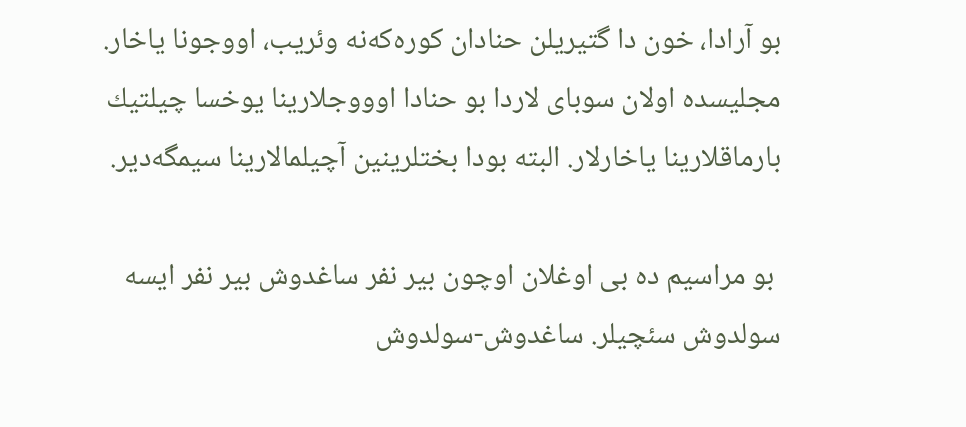بو آرادا، خون دا گتيريلن حنادان كوره‌كه‌نه وئريب، اووجونا ياخار. مجليسده اولان سوبای لاردا بو حنادا اوووجلارينا يوخسا چيلتيك بارماقلارينا ياخارلار. البته بودا بختلرينين آچيلمالارينا سيمگه‌دير.

 بو مراسيم ده بی اوغلان اوچون بير نفر ساغدوش بير نفر ايسه سولدوش سئچيلر. ساغدوش-سولدوش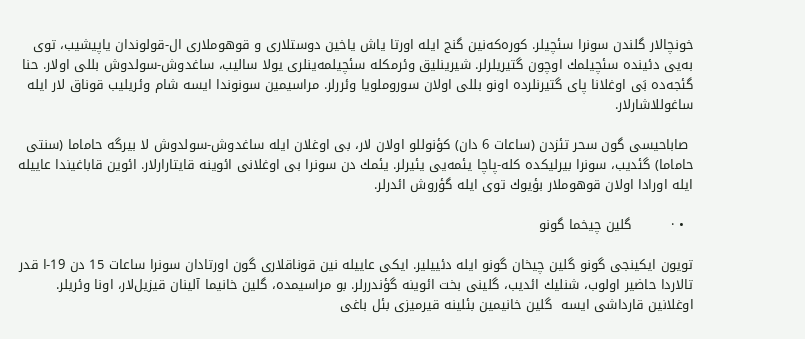خونچالار گلندن سونرا سئچيلر. كوره‌كه‌نين گنج ايله اورتا ياش ياخين دوستلاری و قوهوملاری ال-قولوندان ياپيشيب، توی به‌يی دئينده سئچيلمك اوچون گتيريلرلر. شيرينليق وئرمكله سئچيلمه‌ينلری يولا ساليب، ساغدوش-سولدوش بللی اولار. حنا گئجه‌ده بَی اوغلانا پای گتيرنلرده اونو بللی اولان سوروملويا وئررلر. مراسيمين سونوندا ايسه شام وئريليب قوناق لار ايله ساغوللاشارلار.

 صاباحيسی گون سحر تئزدن (ساعات 6 دان) كؤنوللو اولان لار، بی اوغلان ايله ساغدوش-سولدوش لا بيرگه حاماما (سنتی حاماما) گئديب، سونرا بيرليكده كله-پاچا يئمه‌يی يئيرلر. يئمك دن سونرا بی اوغلانی ائوينه قايتارارلار. ائوين قاباغيندا عاييله ايله اورادا اولان قوهوملار بؤيوك توی ايله گؤروش ائدرلر.

  • ·         گلين چيخما گونو

تويون ايكينجی گونو گلين چيخان گونو ايله دئييلير. ايكی عاييله نين قوناقلاری گون اورتادان سونرا ساعات 15 دن 19-ا قدر تالاردا حاضير اولوب، شنليك ائديب، گلينی بخت ائوينه گؤندررلر. بو مراسيمده، گلين خانيما آلينان قيزيل‌لار، اونا وئريلر. اوغلانين قارداشی ايسه  گلين خانيمين بئلينه قيرميزی بئل باغی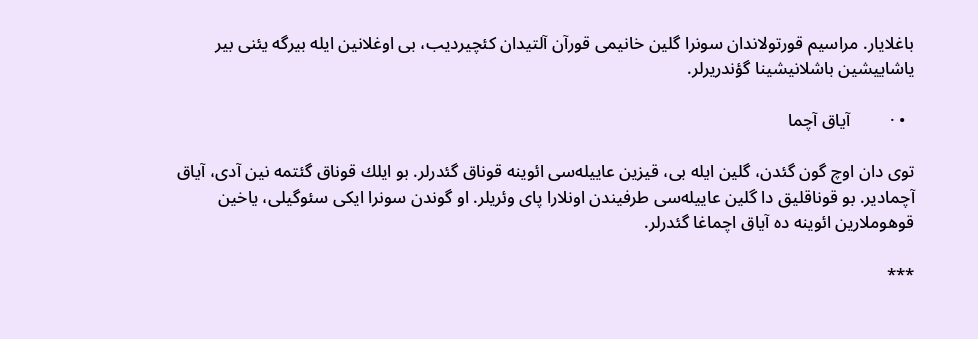باغلايار. مراسيم قورتولاندان سونرا گلين خانيمی قورآن آلتيدان كئچيرديب، بی اوغلانين ايله بيرگه يئنی بير ياشاييشين باشلانيشينا گؤندريرلر.

  • ·         آياق آچما

توی دان اوچ گون گئدن، گلين ايله بی، قيزين عاييله‌سی ائوينه قوناق گئدرلر. بو ايلك قوناق گئتمه نين آدی، آياق آچمادير. بو قوناقليق دا گلين عاييله‌سی طرفيندن اونلارا پای وئريلر. او گوندن سونرا ايكی سئوگيلی، ياخين قوهوملارين ائوينه ده آياق اچماغا گئدرلر.

***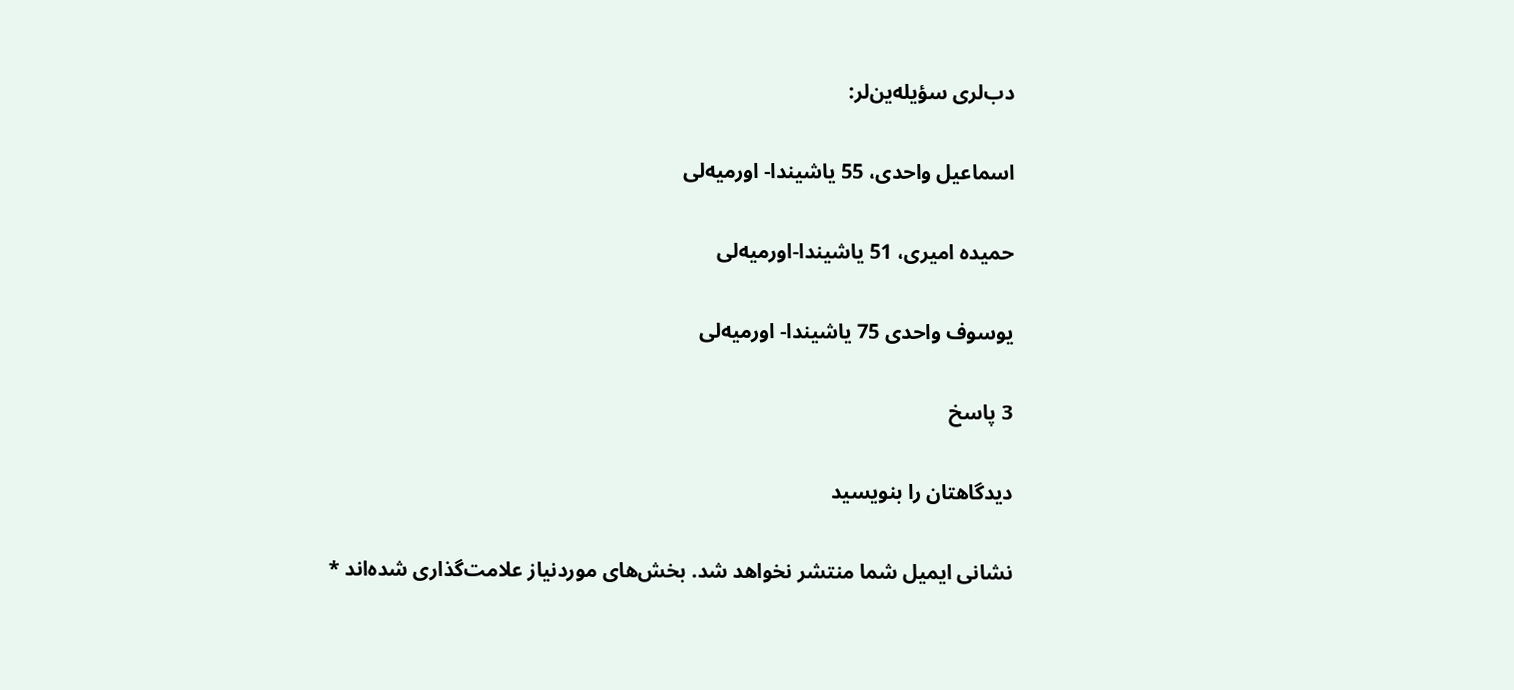دب‌لری سؤيله‌ين‌لر:

اسماعيل واحدی، 55 ياشيندا- اورميه‌لی

حميده اميری، 51 ياشيندا-اورميه‌لی

يوسوف واحدی 75 ياشيندا- اورميه‌لی

3 پاسخ

دیدگاهتان را بنویسید

نشانی ایمیل شما منتشر نخواهد شد. بخش‌های موردنیاز علامت‌گذاری شده‌اند *